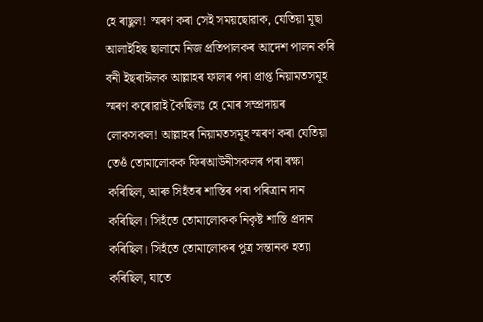হে ৰাছুল! স্মৰণ কৰা সেই সময়ছোৱাক, যেতিয়া মূছা আলাইহিছ ছালামে নিজ প্ৰতিপালকৰ আদেশ পালন কৰি বনী ইছৰাঈলক আল্লাহৰ ফালৰ পৰা প্ৰাপ্ত নিয়ামতসমূহ স্মৰণ কৰোৱাই কৈছিলঃ হে মোৰ সম্প্ৰদায়ৰ লোকসকল! আল্লাহৰ নিয়ামতসমূহ স্মৰণ কৰা যেতিয়া তেওঁ তোমালোকক ফিৰআউনীসকলৰ পৰা ৰক্ষা কৰিছিল, আৰু সিহঁতৰ শাস্তিৰ পৰা পৰিত্ৰান দান কৰিছিল। সিহঁতে তোমালোকক নিকৃষ্ট শাস্তি প্ৰদান কৰিছিল। সিহঁতে তোমালোকৰ পুত্ৰ সন্তানক হত্যা কৰিছিল, যাতে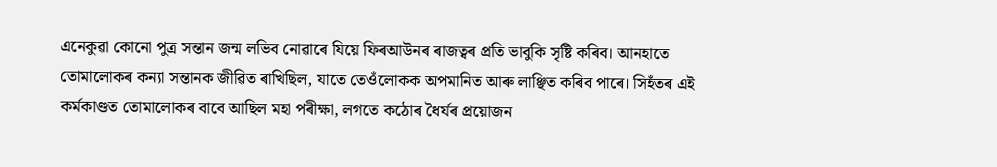এনেকুৱা কোনো পুত্ৰ সন্তান জন্ম লভিব নোৱাৰে যিয়ে ফিৰআউনৰ ৰাজত্বৰ প্ৰতি ভাবুকি সৃষ্টি কৰিব। আনহাতে তোমালোকৰ কন্যা সন্তানক জীৱিত ৰাখিছিল, যাতে তেওঁলোকক অপমানিত আৰু লাঞ্ছিত কৰিব পাৰে। সিহঁতৰ এই কৰ্মকাণ্ডত তোমালোকৰ বাবে আছিল মহা পৰীক্ষা, লগতে কঠোৰ ধৈৰ্যৰ প্ৰয়োজন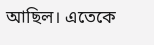আছিল। এতেকে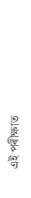এই পৰীক্ষাত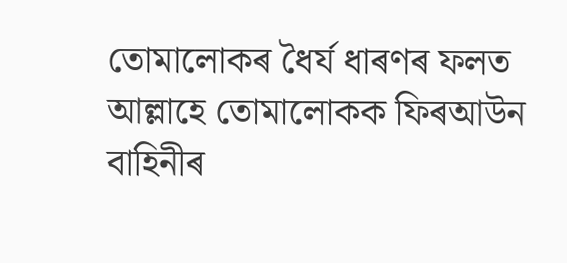তোমালোকৰ ধৈৰ্য ধাৰণৰ ফলত আল্লাহে তোমালোকক ফিৰআউন বাহিনীৰ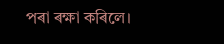পৰা ৰক্ষা কৰিলে।